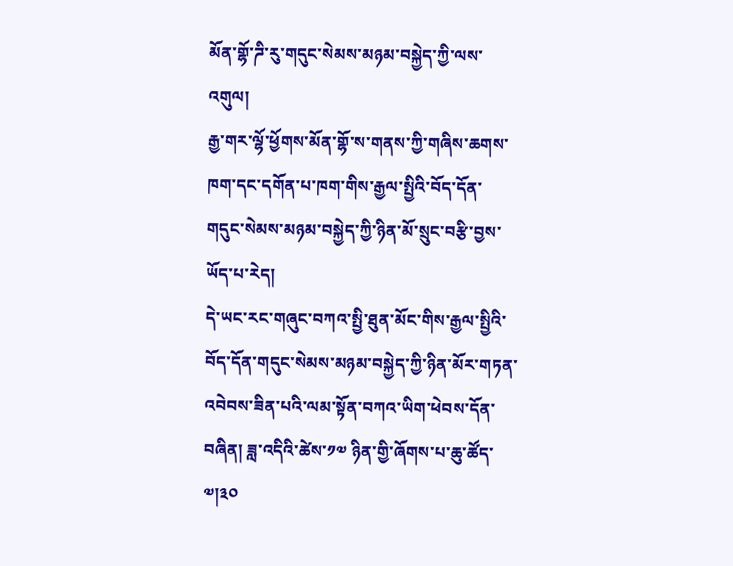མོན་གྷོ་ཌི་རུ་གདུང་སེམས་མཉམ་བསྐྱེད་ཀྱི་ལས་འགུལ།
རྒྱ་གར་ལྷོ་ཕྱོགས་མོན་གྷོ་ས་གནས་ཀྱི་གཞིས་ཆགས་ཁག་དང་དགོན་པ་ཁག་གིས་རྒྱལ་སྤྱིའི་བོད་དོན་གདུང་སེམས་མཉམ་བསྐྱེད་ཀྱི་ཉིན་མོ་སྲུང་བརྩི་བྱས་ཡོད་པ་རེད།
དེ་ཡང་རང་གཞུང་བཀའ་སྤྱི་ཐུན་མོང་གིས་རྒྱལ་སྤྱིའི་བོད་དོན་གདུང་སེམས་མཉམ་བསྐྱེད་ཀྱི་ཉིན་མོར་གཏན་འབེབས་ཟིན་པའི་ལམ་སྟོན་བཀའ་ཡིག་ཕེབས་དོན་བཞིན། ཟླ་འདིའི་ཚེས་༡༧ ཉིན་གྱི་ཞོགས་པ་ཆུ་ཚོད་༧།༣༠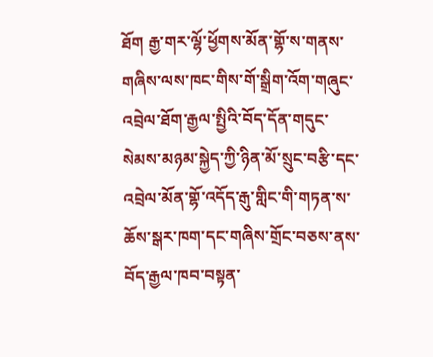ཐོག རྒྱ་གར་ལྷོ་ཕྱོགས་མོན་གྷོ་ས་གནས་གཞིས་ལས་ཁང་གིས་གོ་སྒྲིག་འོག་གཞུང་འབྲེལ་ཐོག་རྒྱལ་སྤྱིའི་བོད་དོན་གདུང་སེམས་མཉམ་སྐྱེད་ཀྱི་ཉིན་མོ་སྲུང་བརྩི་དང་འབྲེལ་མོན་གྷོ་འདོད་རྒུ་གླིང་གི་གཏན་ས་ཆོས་སྒར་ཁག་དང་གཞིས་གྲོང་བཅས་ནས་བོད་རྒྱལ་ཁབ་བསྟན་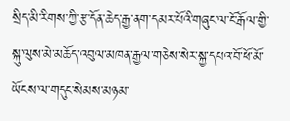སྲིད་མི་རིགས་ཀྱི་རྩ་དོན་ཆེད་རྒྱ་ནག་དམར་པོའི་གཞུང་ལ་ངོ་རྒོལ་གྱི་སྐུ་ལུས་མེ་མཆོད་འབུལ་མཁན་རྒྱལ་གཅེས་སེར་སྐྱ་དཔའ་བོ་ཕོ་མོ་ཡོངས་ལ་གདུང་སེམས་མཉམ་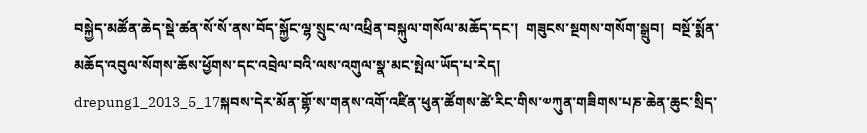བསྐྱེད་མཚོན་ཆེད་སྡེ་ཚན་སོ་སོ་ནས་བོད་སྐྱོང་ལྷ་སྲུང་ལ་འཕྲིན་བསྐུལ་གསོལ་མཆོད་དང་།  གཟུངས་སྔགས་གསོག་སྒྲུབ།  བསྔོ་སྨོན་མཆོད་འབུལ་སོགས་ཆོས་ཕྱོགས་དང་འབྲེལ་བའི་ལས་འགུལ་སྣ་མང་སྤེལ་ཡོད་པ་རེད།
drepung1_2013_5_17སྐབས་དེར་མོན་གྷོ་ས་གནས་འགོ་འཛིན་ཕུན་ཚོགས་ཚེ་རིང་གིས་༧ཀུན་གཟིགས་པཎ་ཆེན་ཆུང་སྲིད་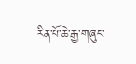རིན་པོ་ཆེ་རྒྱ་གཞུང་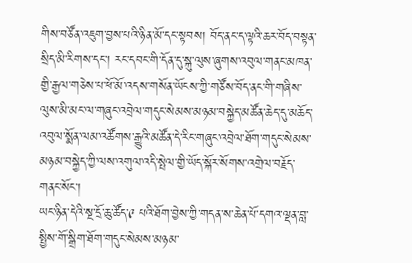གིས་བཙོན་འཇུག་བྱས་པའི་ཉིན་མོ་དང་སྟབས། བོད་ནང་ད་ལྟའི་ཆར་བོད་བསྟན་སྲིད་མི་རིགས་དང་། རང་དབང་གི་དོན་དུ་སྐུ་ལུས་ཞུགས་འབུལ་གནང་མཁན་གྱི་རྒྱལ་གཅེས་པ་ཕོ་མོ་འདས་གསོན་ཡོངས་ཀྱི་གཙོས་བོད་ནང་གི་གཞིས་ལུས་མི་མང་ལ་གཞུང་འབྲེལ་གདུང་སེམས་མཉམ་བསྐྱེད་མཚོན་ཆེད་དུ་མཆོད་འབུལ་སྨོན་ལམ་འཚོགས་རྒྱུའི་མཚོན་དེ་རིང་གཞུང་འབྲེལ་ཐོག་གདུང་སེམས་མཉམ་བསྐྱེད་ཀྱི་ལས་འགུལ་འདི་སྤེལ་གྱི་ཡོད་སྐོར་སོགས་འགྲེལ་བརྗོད་གནང་སོང་།
ཡང་ཉིན་དེའི་སྔ་དྲོ་ཆུ་ཚོད་༩ པའི་ཐོག་བྱེས་ཀྱི་གདན་ས་ཆེན་པོ་དགའ་ལྡན་བླ་སྤྱིས་གོ་སྒྲིག་ཐོག་གདུང་སེམས་མཉམ་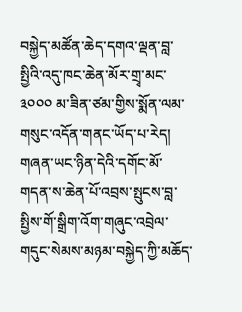བསྐྱེད་མཚོན་ཆེད་དགའ་ལྡན་བླ་སྤྱིའི་འདུ་ཁང་ཆེན་མོར་གྲྭ་མང་༣༠༠༠ མ་ཟིན་ཙམ་གྱིས་སྨོན་ལམ་གསུང་འདོན་གནང་ཡོད་པ་རེད།
གཞན་ཡང་ཉིན་དེའི་དགོང་མོ་ གདན་ས་ཆེན་པོ་འབྲས་སྤུངས་བླ་སྤྱིས་གོ་སྒྲིག་འོག་གཞུང་འབྲེལ་གདུང་སེམས་མཉམ་བསྐྱེད་ཀྱི་མཆོད་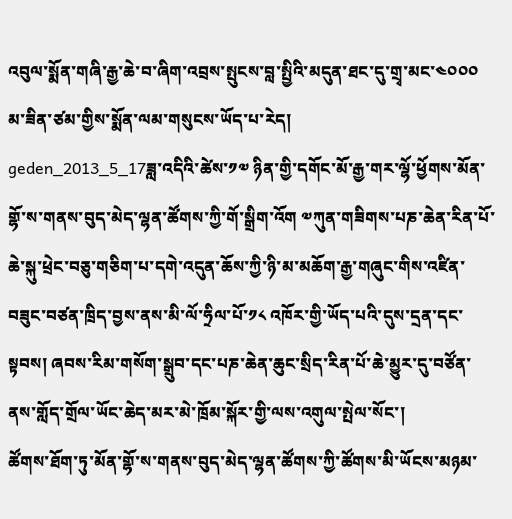འབུལ་སྨོན་གཞི་རྒྱ་ཆེ་བ་ཞིག་འབྲས་སྤུངས་བླ་སྤྱིའི་མདུན་ཐང་དུ་གྲྭ་མང་༤༠༠༠ མ་ཟིན་ཙམ་གྱིས་སྨོན་ལམ་གསུངས་ཡོད་པ་རེད།
geden_2013_5_17ཟླ་འདིའི་ཚེས་༡༧ ཉིན་གྱི་དགོང་མོ་རྒྱ་གར་ལྷོ་ཕྱོགས་མོན་གྷོ་ས་གནས་བུད་མེད་ལྷན་ཚོགས་ཀྱི་གོ་སྒྲིག་འོག ༧ཀུན་གཟིགས་པཎ་ཆེན་རིན་པོ་ཆེ་སྐུ་ཕྲེང་བཅུ་གཅིག་པ་དགེ་འདུན་ཆོས་ཀྱི་ཉི་མ་མཆོག་རྒྱ་གཞུང་གིས་འཛིན་བཟུང་བཙན་ཁྲིད་བྱས་ནས་མི་ལོ་ཧྲིལ་པོ་༡༨ འཁོར་གྱི་ཡོད་པའི་དུས་དྲན་དང་སྟབས། ཞབས་རིམ་གསོག་སྒྲུབ་དང་པཎ་ཆེན་ཆུང་སྲིད་རིན་པོ་ཆེ་མྱུར་དུ་བཙོན་ནས་གློད་གྲོལ་ཡོང་ཆེད་མར་མེ་ཁྲོམ་སྐོར་གྱི་ལས་འགུལ་སྤེལ་སོང་།
ཚོགས་ཐོག་ཏུ་མོན་གྷོ་ས་གནས་བུད་མེད་ལྷན་ཚོགས་ཀྱི་ཚོགས་མི་ཡོངས་མཉམ་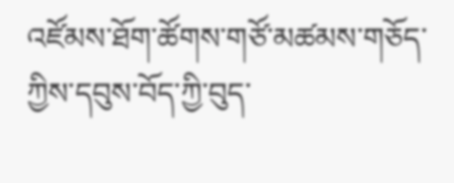འཛོམས་ཐོག་ཚོགས་གཙོ་མཚམས་གཅོད་ཀྱིས་དབུས་བོད་ཀྱི་བུད་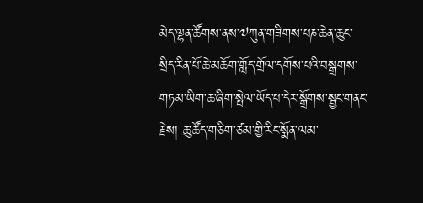མེད་ལྷན་ཚོགས་ནས་༧ཀུན་གཟིགས་པཎ་ཆེན་ཆུང་སྲིད་རིན་པོ་ཆེ་མཆོག་གློད་གྲོལ་དགོས་པའི་བསྒྲགས་གཏམ་ཡིག་ཆ་ཞིག་སྤེལ་ཡོད་པ་དེར་སྒྲོགས་སྦྱང་གནང་རྗེས། ཆུ་ཚོད་གཅིག་ཙམ་གྱི་རིང་སྨོན་ལམ་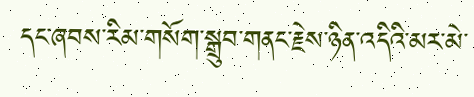དང་ཞབས་རིམ་གསོག་སྒྲུབ་གནང་རྗེས་ཉིན་འདིའི་མར་མེ་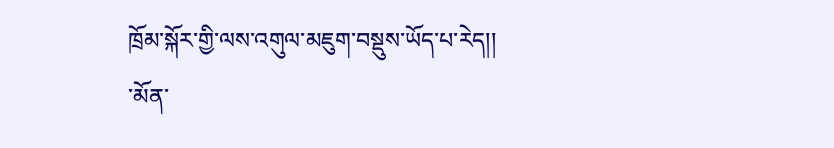ཁྲོམ་སྐོར་གྱི་ལས་འགུལ་མཇུག་བསྡུས་ཡོད་པ་རེད།།
་མོན་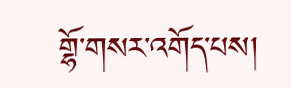གྷོ་གསར་འགོད་པས།